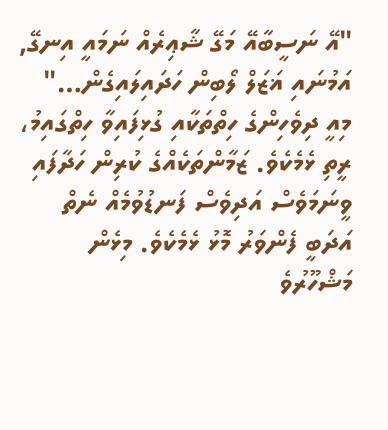"އޭ ނަސީބާއޭ މަގޭ ޝާޢިރެއް ނަމައީ އިނގޭ,
އަމުނައި ޣަޒަލް ލޯބިން ހަދައިލައިގެން…"
މިއީ ދިވެހިންގެ ހިތްތަކާއި ގުޅިފައިވާ ހިތްގައިމު، ރީތި ޅެމެކެވެ. ޒަމާންތަކެއްގެ ކުރިން ހަދާފައި ވީނަމަވެސް އަދިވެސް ފަނޑުވުމެއް ނެތް އަދަބީ ފެންވަރު މޮޅު ޅެމެކެވެ. މިޅެން މަޝްހޫރުވެ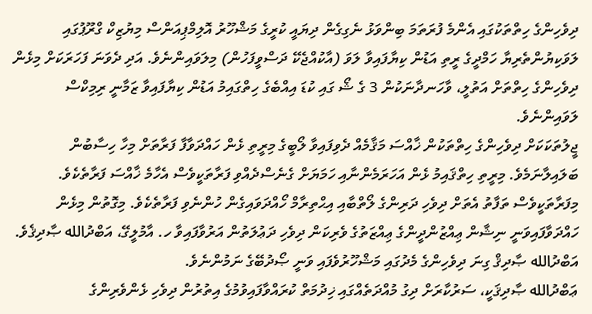ދިވެހިންގެ ހިތްތަކުގައި އެންމެ ފުރަތަމަ ބިންވަޅު ނެގިގެން ދިޔައީ ކުރީގެ މަޝްހޫރު އޮލިމްޕިއަންސް މިޔުޒިކް ގްރޫޕުގައި ލަވަކިޔުންތެރިޔާ ހަމްދީގެ ރީތި އަޑުން ކިޔާފައިވާ ލަވަ (އާކުއްޖެކޭ ދަސްވީފަހުން) މިލަވައިންނެވެ. އަދި ދެވަނަ ފަހަރަކަށް މިޅެން ދިވެހިންގެ ހިތްތަށް އަތުލީ، ވާހަނދާނަކުން 3 ގެ ޝޯ ގައި ކުޑަ އިއްބެގެ ހިތްގައިމު އަޑުން ކިޔާފައިވާ ޒަމާނީ ރިމިކްސް ލަވައިންނެވެ.
ޖީލުތަކަކަށް ދިވެހިންގެ ހިތްތަކުން ޚާއްސަ މަޤާމެއް ދެވިފައިވާ ލޯބީގެ މިރީތި ޅެން ހައްދަވާފާ ފަރާތަށް މިހާ ހިސާބުން ބަލައިލާނަމެވެ. މިރީތި ހިތްޤައިމު ޅެން އަހަރަމެންނާއި ހަމަޔަށް ގެނެސްދެއްވި ފަރާތަކީވެސް އެހާމެ ޚާއްސަ ފަރާތެކެވެ. މިފަރާތަކީވެސް ތަފާތު އެތަށް ދިވެހި ދަރިންގެ ލޯތްބާއި އިޙްތިރާމް ހޯއްދަވައިގެން ހުންނެވި ފަރާތެކެވެ. މިގޮތުން މިޅެން ހައްދަވާފައިވަނީ ނިޝާން ޢިއްޒުންދީންގެ ޢިއްޒަތުގެ ވެރިކަން ދިވެހި ދަޢުލަތުން އަރުވާފައިވާ ހ. އާމުލީގޭ، އަބްދުالله ޞާދިޤެވެ. އަބްދުالله ޞާދިޤް ގިނަ ދިވެހިންގެ މެދުގައި މަޝްހޫރުވެފައި ވަނީ ޞޯދުބޭގެ ނަމުންނެވެ.
ޢަބްދުالله ޞާދިޤަކީ، ސަރުކާރަށް ދިގު މުއްދަތެއްގައި ޚިދުމަތް ކުރައްވާފައިވުމުގެ އިތުރުން ދިވެހި ޅެންވެރިންގެ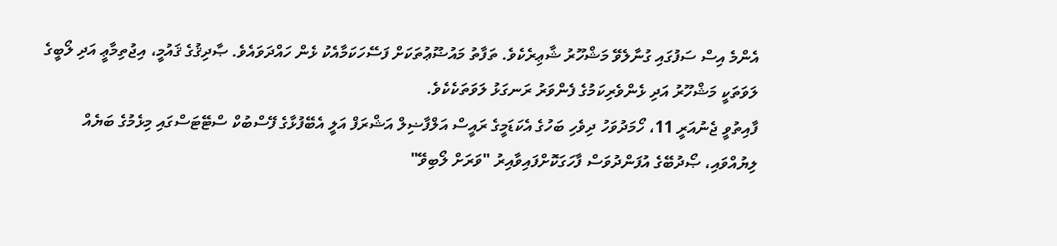އެންމެ އިސް ސަފުގައި ގުނާލެވޭ މަޝްހޫރު ޝާޢިރެކެވެ. ތަފާތު މައުޟޫޢުތަކަށް ފަސޭހަކަމާއެކު ޅެން ހައްދަވައެވެ. ޞާދިޤުގެ ޤައުމީ، އިޖުތިމާޢީ އަދި ލޯބީގެ ލަވަތަކީ މަޝްހޫރު އަދި ޅެންވެރިކަމުގެ ފެންވަރު ރަނގަޅު ލަވަތަކެކެވެ.
ފާއިތުވީ ޖެނުއަރީ 11، ހޯމަދުވަހު ދިވެހި ބަހުގެ އެކަޑަމީގެ ރައީސް އަލްފާޟިލް އަޝްރަފް އަލީ އެބޭފުޅާގެ ފޭސްބުކް ސްޓޭޓަސްގައި މިޅެމުގެ ބަޔެއް ލިޔުއްވައި، ޞޯދުބޭގެ އުފަންދުވަސް ފާހަގަކޮށްފައިވާއިރު "ވަރަށް ލޯބިވޭ"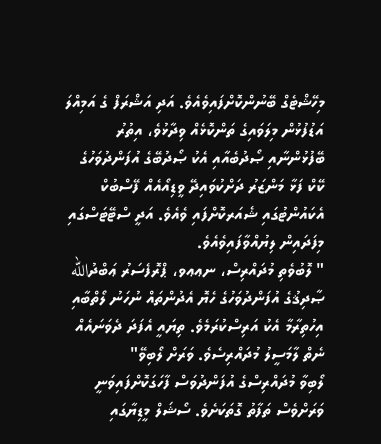މިހޭޝްޓެގް ބޭނުންކޮށްފައިވެއެވެ. އަދި އަޝްރަފް ގެ އަމިއްލަ އަޑުފުޅުން މިލަވައިގެ ތަންކޮޅެއް ވިދާޅުވެ، އިތުރު ބޭފުޅުންނާއި ޞޯދުބެއާއި އެކު ޞޯދުބޭގެ އުފަންދުވަހުގެ ކޭކް ފަޅާ މަންޒަރު ދަށްކުވައިދޭ ވީޑިއޯއެއް ފޭސްބުކް އެކައުންޓުގައި ޝެއަރކޮށްފައި ވެއެވެ. އަދީ ސްޓޭޓަސްގައި މިފަދައިން ލިޔުއްވާފައިވެއެވެ.
" ލޮބުވެތި މުދައްރިސް، ނޢޢވ، ޕްރޮފެސަރު ޢަބްދުالله ޞާދިޤުގެ އުފަންދުވަހުގެ ހެޔޮ އެދުންތައް ނުހަނު ލޯތްބާއި އިހުތިރާމާ އެކު އަރިސްކުރަމެވެ. ތިޔައީ އެފަދަ ދެވަނައެއް ނެތް ލާމަސީލު މުދައްރިސެވެ. ވަރަށް ލޯބިވޭ"
ލޯބިވާ މުދައްރިސްގެ އުފަންދުވަސް ފާހަގަކޮށްފައިވަނީ ވަރަށްވެސް ތަފާތު ގޮތަކަށެވެ. ސޯޝަލް މީޑިޔާގައި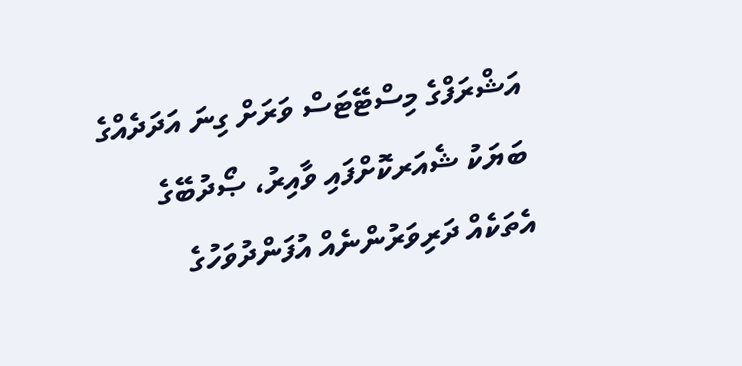އަޝްރަފްގެ މިސްޓޭޓަސް ވަރަށް ގިނަ އަދަދެއްގެ ބަޔަކު ޝެއަރކޮށްފައި ވާއިރު، ޞޯދުބޭގެ އެތަކެއް ދަރިވަރުންނެއް އުފަންދުވަހުގެ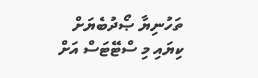ތަހުނިޔާ ޞޯދުބެޔަށް ކިޔައި މި ސްޓޭޓަސް އަށް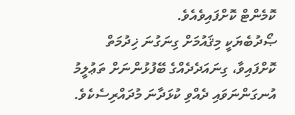ކޮމެންޓް ކޮށްފައިވެއެވެ.
ޞޯދުބެޔަކީ މިޤައުމަށް ގިނަގުނަ ޚިދުމަތް ކޮށްފައިވާ، ގިނައަދެދެއްގެ ބޭފުޅުންނަށް ތަޢުލީމު އުނގަންނަވައި ދެއްވި ކުޅަދާނަ މުދައްރިސެކެވެ.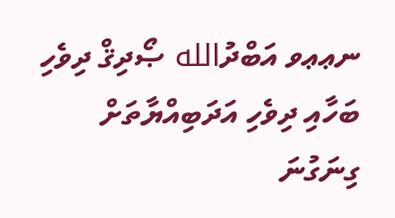ނޢޢވ އަބްދުالله ޞޯދިޤް ދިވެހި ބަހާއި ދިވެހި އަދަބިއްޔާތަށް ގިނަގުނަ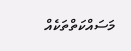މަސައްކަތްތަކެއް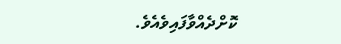ކޮށްދެއްވާފައިވެއެވެ.